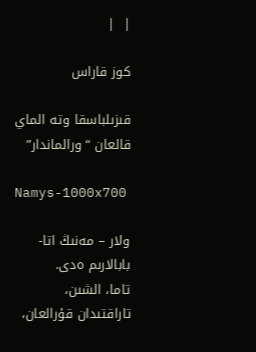|  |

كوز قاراس

قىزىلباسقا وتە الماي قالعان “ورالماندار”

Namys-1000x700

ولار – مەنىڭ اتا-بابالارىم ەدى.
تاما، الشىن، تاراقتىدان قۇرالعان،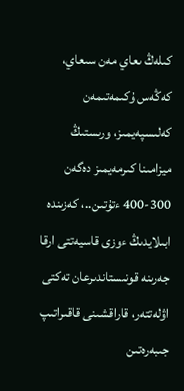كىلەڭ ىعاي مەن سىعاي، كەڭەس ۇكىمەتىمەن كەلىسپەيمىز، ورىستىڭ ميزامىنا كىرمەيمىز دەگەن 300-400 ءتۇتىن..، كەزىندە ابىلايدىڭ ءوزى قاسيەتتى ارقا جەرىنە قونىستاندىرعان تەكتى اۋلەتتەر، قاراقشىنى قاقىراتىپ جىبەرەتىن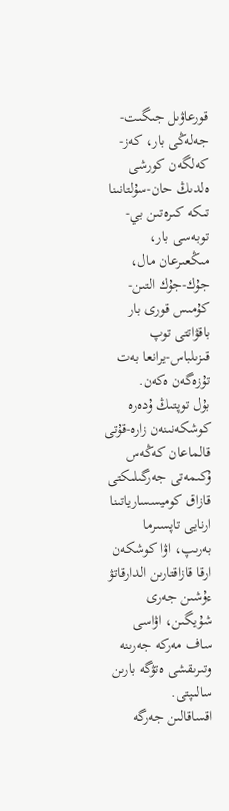قورعاۋىل جىگىت-جەلەڭى بار، كەز-كەلگەن كورشى ەلدىڭ حان-سۇلتانىنا تىكە كىرەتىن بي-توبەسى بار، مىڭعىرعان مال، جۇك-جۇك التىن-كۇمىس قورى بار باقۋاتتى توپ قىزىلباس-يرانعا بەت تۇزەگەن ەكەن.
بۇل توپتىڭ ۇدەرە كوشكەنىنەن زارە-قۇتى قالماعان كەڭەس ۇكىمەتى جەرگىلىكتى قازاق كوميسسارياتىنا ارنايى تاپسىرما بەرىپ، اۋا كوشكەن ارقا قازاقتارىن الدارقاتۋ ءۇشىن جەرى شۇيگىن، اۋاسى ساف مەركە جەرىنە وتىرىقشى ەتۋگە بارىن سالىپتى.
اقساقالىن جەرگە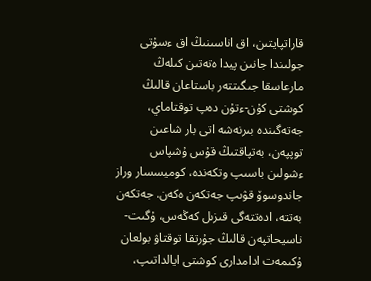قاراتپايتىن، اق اناسىنىڭ اق ءسۇتى جولىندا جانىن پيدا ەتەتىن كىلەڭ مارعاسقا جىگىتتەر باستاعان قالىڭ كوشتى كۇن-ءتۇن دەپ توقتاماي، جەتەگىندە بىرنەشە اتى بار شاعىن توپپەن، بەتپاقتىڭ قۇس ۇشپاس ءشولىن باسىپ وتكەندە، كوميسسار وراز جاندوسوۆ قۋىپ جەتكەن ەكەن. جەتكەن بەتتە، ادەتتەگى قىزىل كەڭەس، ۇگىت-ناسيحاتپەن قالىڭ جۇرتقا توقتاۋ بولعان ۇكىمەت ادامدارى كوشتى ايالداتىپ،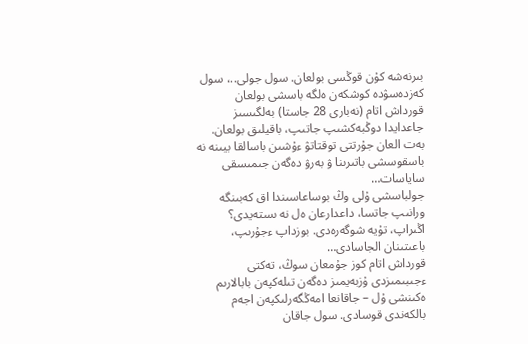بىرنەشە كۇن قوڭسى بولعان. سول جولى..، سول كەزدەسۋدە كوشكەن ەلگە باسشى بولعان قورداش اتام (نەبارى 28 جاستا) بەلگىسىز جاعدايدا دوڭبەكشىپ جاتىپ، باقيلىق بولعان. بەت العان جۇرتتى توقتاتۋ ءۇشىن باسالقا بيىنە نە باسقوسشى باتىرىنا ۋ بەرۋ دەگەن جىمىسقى ساياسات…
جولباسشى ۇلى وڭ بوساعاسىندا اق كەبىنگە ورانىپ جاتسا، داعدارعان ەل نە ىستەيدى؟ اڭىراپ، تۇيە شوگەرەدى. بوزداپ ءجۇرىپ، باعىتىنان الجاسادى…
قورداش اتام كوز جۇمعان سوڭ، تەكتى ءجىبىمىزدى ۇزبەيمىز دەگەن تىلەكپەن بابالارىم ەكىنشى ۇل – جاقانعا امەڭگەرلىكپەن اجەم بالكەندى قوسادى. سول جاقان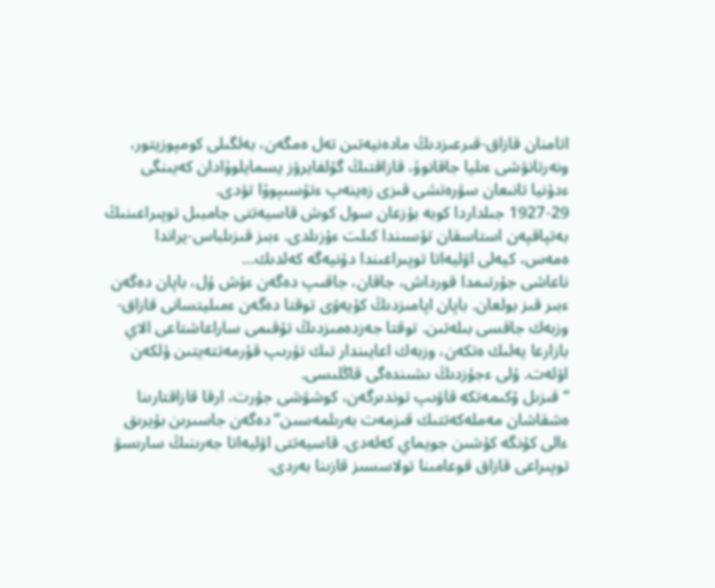اتامنان قازاق-قىرعىزدىڭ مادەنيەتىن تەل ەمگەن، بەلگىلى كومپوزيتور، ونەرتانۋشى ءىليا جاقانوۆ، قازاقتىڭ گۇلفايرۋز يسمايلوۆادان كەيىنگى ءدۇنيا تانىعان سۋرەتشى قىزى زەينەپ ءتۇسىپوۆا تۋدى.
1927-29 جىلداردا كوبە بۇزعان سول كوش قاسيەتتى جامبىل توپىراعىنىڭ بەتپاقپەن استاسقان تۇسىندا كىلت ءۇزىلدى. ءبىز قىزىلباس-يراندا ەمەس، كيەلى اۋليەاتا توپىراعىندا دۇنيەگە كەلدىك…
ناعاشى جۇرتىمدا قورداش، جاقان، جاقىپ دەگەن ءۇش ۇل، باپان دەگەن ءبىر قىز بولعان. باپان اپامىزدىڭ كۇيەۋى توقتا دەگەن ءمىليتسانى قازاق-وزبەك جاقسى بىلەتىن. توقتا جەزدەمىزدىڭ تۇقىمى ساراعاشتاعى الاي بازارعا يەلىك ەتكەن، وزبەك اعايىندار تىك تۇرىپ قۇرمەتتەيتىن ۇلكەن اۋلەت. ۇلى ءجۇزدىڭ ىشىندەگى قاڭلىسى.
“قىزىل ۇكىمەتكە قاۋىپ توندىرگەن، كوشۋشى جۇرت، ارقا قازاقتارىنا ەشقاشان مەملەكەتتىك قىزمەت بەرىلمەسىن” دەگەن جاسىرىن بۇيرىق ءالى كۇنگە كۇشىن جويماي كەلەدى. قاسيەتتى اۋليەاتا جەرىنىڭ سارىسۋ توپىراعى قازاق قوعامىنا تولاسسىز قازىنا بەردى.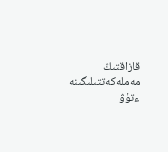قازاقتىڭ مەملەكەتتىلىگىنە ءتۇۋ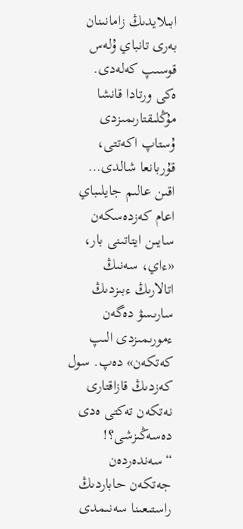ابىلايدىڭ زامانىنان بەرى تانباي ۇلەس قوسىپ كەلەدى. ەكى ورتادا قانشا مۇڭلىقتارىمىزدى ۇستاپ اكەتتى، قۇربانعا شالدى…
اقىن عالىم جايلىباي اعام كەزدەسكەن سايىن ايتاتىنى بار، «ءاي، سەنىڭ اتالارىڭ ءبىزدىڭ سارىسۋ دەگەن ءمورىمىزدى الىپ كەتكەن» دەپ. سول كەزدىڭ قازاقتارى نەتكەن تەكتى ەدى دەسەڭىزشى؟! “سەندەردەن جەتكەن حاباردىڭ راستىعىنا سەنىمدى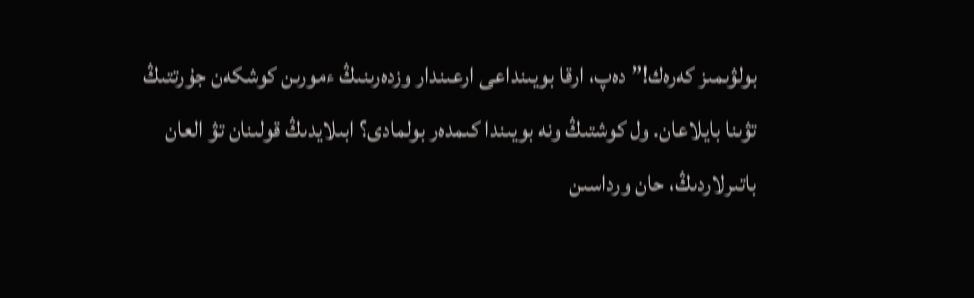بولۋىمىز كەرەك!” دەپ، ارقا بويىنداعى ارعىندار وزدەرىنىڭ ءمورىن كوشكەن جۇرتتىڭ تۋىنا بايلاعان. ول كوشتىڭ ونە بويىندا كىمدەر بولمادى؟ ابىلايدىڭ قولىنان تۋ العان باتىرلاردىڭ، حان ورداسىن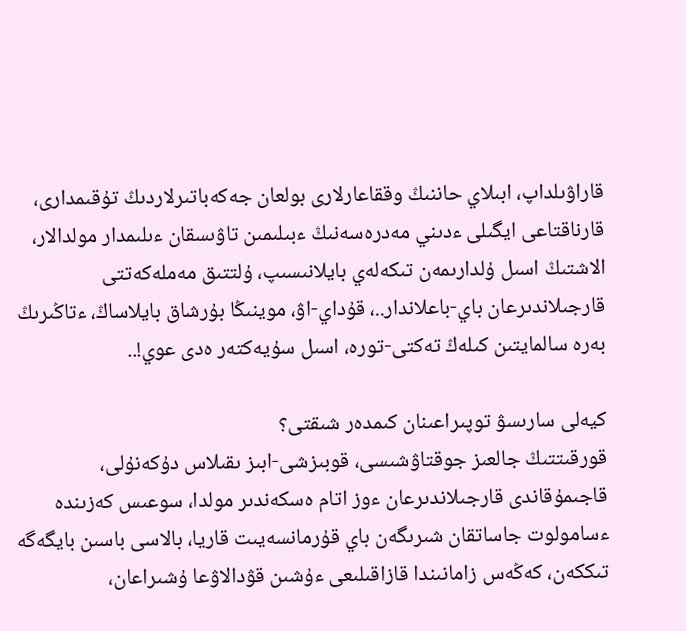قاراۋىلداپ، ابىلاي حاننىڭ وققاعارلارى بولعان جەكەباتىرلاردىڭ تۇقىمدارى، قارناقتاعى ايگىلى ءدىني مەدرەسەنىڭ ءبىلىمىن تاۋىسقان ءىلىمدار مولدالار، الاشتىڭ اسىل ۇلدارىمەن تىكەلەي بايلانىسىپ، ۇلتتىق مەملەكەتتى قارجىلاندىرعان باي-باعلاندار..، قۇداي-اۋ، موينىڭا بۇرشاق بايلاساڭ، ءتاڭىرىڭ بەرە سالمايتىن كىلەڭ تەكتى-تورە، اسىل سۇيەكتەر ەدى عوي!..

كيەلى سارىسۋ توپىراعىنان كىمدەر شىقتى؟
قورقىتتىڭ جالعىز جوقتاۋشىسى، قوبىزشى-ابىز ىقىلاس دۇكەنۇلى، قاجىمۇقاندى قارجىلاندىرعان ءوز اتام ەسكەندىر مولدا، سوعىس كەزىندە ءسامولوت جاساتقان شىرىگەن باي قۇرمانسەيىت قاريا، بالاسى باسىن بايگەگە تىككەن، كەڭەس زامانىندا قازاقىلىعى ءۇشىن قۋدالاۋعا ۇشىراعان،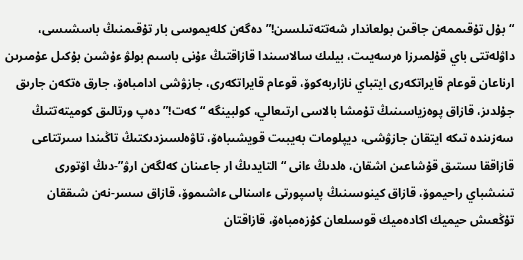“بۇل تۇقىممەن جاقىن بولعاندار شەتتەتىلسىن!” دەگەن كلەيموسى بار تۇقىمنىڭ باسشىسى، داۋلەتتى باي قۇلمىرزا ەرسەيىت، بيلىك سالاسىندا قازاقتىڭ ءۇنى باسىم بولۋ ءۇشىن بۇكىل عۇمىرىن ارناعان قوعام قايراتكەرى ايتباي نازاربەكوۆ، قوعام قايراتكەرى، جازۋشى ادامباەۆ، جارق ەتكەن جارىق جۇلدىز، قازاق پوەزياسىنىڭ تۇمشا بالاسى ارتىعالي، كولبينگە “كەت!” دەپ ورتالىق كوميتەتتىڭ سەزىندە تىكە ايتقان جازۋشى، ديپلومات بەيبىت قويشىباەۆ، تاۋەلسىزدىكتىڭ تاڭىندا سىرتتاعى قازاققا ىستىق قۇشاعىن اشقان، ەلدىڭ ءانى “التايدىڭ ار جاعىنان كەلگەن ارۋ”-دىڭ اۆتورى تىنىشباي راحيموۆ، قازاق كينوسىنىڭ پاسپورتى ءاسنالى ءاشىموۆ، قازاق سسر-نەن شىققان تۇڭعىش حيميك اكادەميك قوسىلعان كۇزەمباەۆ، قازاقتان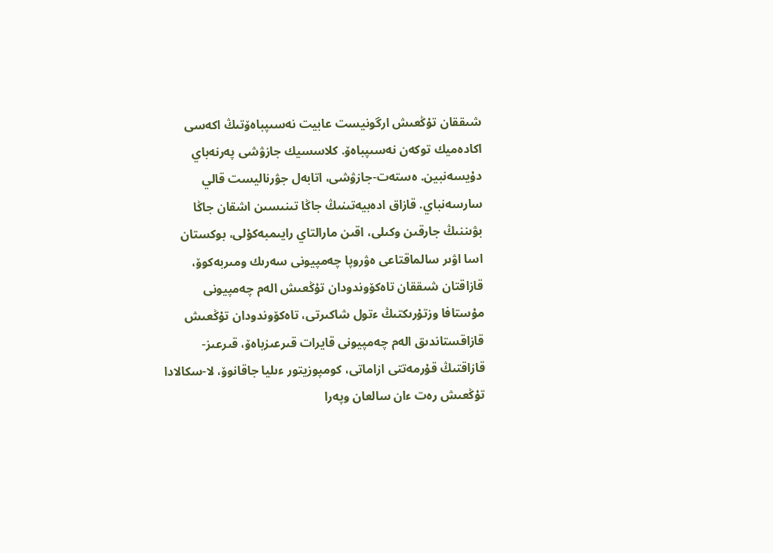شىققان تۇڭعىش ارگونيست عابيت نەسىپباەۆتىڭ اكەسى اكادەميك توكەن نەسىپباەۆ. كلاسسيك جازۋشى پەرنەباي دۇيسەنبين. ەستەت-جازۋشى، اتابەل جۋرناليست قالي سارسەنباي. قازاق ادەبيەتىنىڭ جاڭا تىنىسىن اشقان جاڭا بۋىننىڭ جارقىن وكىلى، اقىن مارالتاي رايىمبەكۇلى، بوكستان اسا اۋىر سالماقتاعى ەۋروپا چەمپيونى سەرىك ومىربەكوۆ، قازاقتان شىققان تاەكۆوندودان تۇڭعىش الەم چەمپيونى مۇستافا وزتۇرىكتىڭ ءتول شاكىرتى، تاەكۆوندودان تۇڭعىش قازاقستاندىق الەم چەمپيونى قايرات قىرعىزباەۆ، قىرعىز-قازاقتىڭ قۇرمەتتى ازاماتى، كومپوزيتور ءىليا جاقانوۆ، لا-سكالادا تۇڭعىش رەت ءان سالعان وپەرا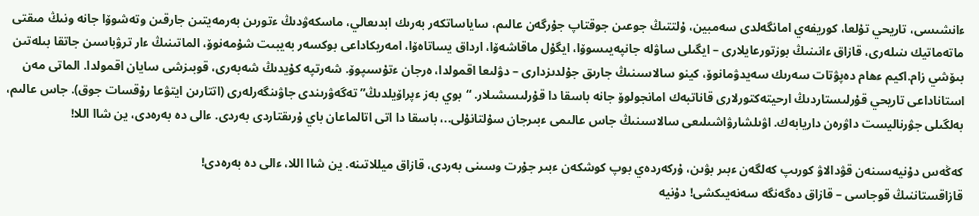ءانشىسى، تاريحي تۇلعا، كوريفەي امانگەلدى سەمبين، ۇلتتىڭ جوعىن جوقتاپ جۇرگەن عالىم، ساياساتكەر بەرىك ابدىعالي، ماسكەۋدىڭ ءتورىن بەرمەيتىن جارقىن وتەشوۆا جانە ونىڭ مىقتى ماتەماتيك ىنىلەرى، قازاق ءانىنىڭ بوزتورعايلارى – ايگىلى ساۋلە جانپەيىسوۆا، ايگۇل ماقاشەۆا، ارداق يساتاەۆا، امەريكاداعى بوكسەر بەيبىت شۇمەنوۆ، الماتىنىڭ ءار ترۋباسىن جاتقا بىلەتىن بىۆشي زام.اكيم ءھام دەپۋتات سەرىك سەيدۋمانوۆ، كينو سالاسىنىڭ جارىق جۇلدىزدارى – دۋلىعا اقمولدا، ەرجان ءتۇسىپوۆ. شەرتپە كۇيدىڭ شەبەرى، قوبىزشى سايان اقمولدا. الماتى مەن استاناداعى تاريحي قۇرلىستاردىڭ ارحيتەكتورلارى قاناتبەك امانجولوۆ جانە باسقا دا قۇرلىسشىلار. “بوي بەز ءپراۆيلدىڭ” تەگەۋرىندى جاۋىنگەرلەرى (اتتارىن ايتۋعا رۇقسات جوق). جاس عالىم، بەلگىلى جۋرناليست داۋرەن داريابەك. اۋىلشارۋاشىلىعى سالاسىنىڭ جاس عالىمى ءبىرجان سۇلتانۇلى..، باسقا دا اتى اتالماعان باي ۇرىقتاردى بەردى. ءالى دە بەرەدى، ين شاا اللا!

كەڭەس دۇنيەسىنەن قۋدالاۋ كورىپ كەلگەن ءبىر بۋىن، ۇركەردەي بوپ كوشكەن ءبىر جۇرت وسىنى بەردى، قازاق ميللاتىنە. ين شاا اللا، ءالى دە بەرەدى!
قازاقستاننىڭ قوجاسى – قازاق دەگەنگە سەنەيىكشى! دۇنيە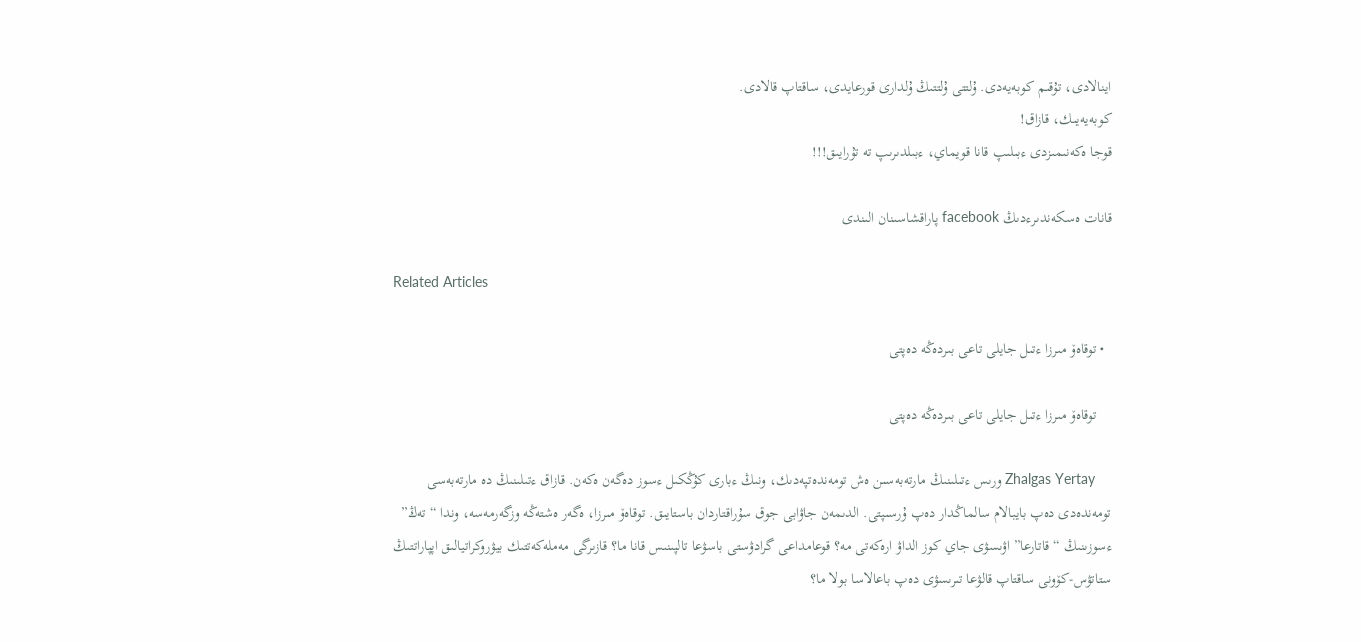اينالادى، تۇقىم كوبەيەدى. ۇلتتى ۇلتتىڭ ۇلدارى قورعايدى، ساقتاپ قالادى.
كوبەيەيىك، قازاق!
قوجا ەكەنىمىزدى ءبىلىپ قانا قويماي، ءبىلدىرىپ تە تۇرايىق!!!

قانات ەسكەندىرءدىڭ facebook پاراقشاسىنان الىندى

Related Articles

  • توقاەۆ مىرزا ءتىل جايلى تاعى بىردەڭە دەپتى

    توقاەۆ مىرزا ءتىل جايلى تاعى بىردەڭە دەپتى

    Zhalgas Yertay ورىس ءتىلىنىڭ مارتەبەسىن ەش تومەندەتپەدىك، ونىڭ ءبارى كۇڭكىل ءسوز دەگەن ەكەن. قازاق ءتىلىنىڭ دە مارتەبەسى تومەندەدى دەپ بايبالام سالماڭدار دەپ ۇرسىپتى. الدىمەن جاۋابى جوق سۇراقتاردان باستايىق. توقاەۆ مىرزا، ەگەر ەشتەڭە وزگەرمەسە، وندا “تەڭ” ءسوزىنىڭ “قاتارعا” اۋىسۋى جاي كوز الداۋ ارەكەتى مە؟ قوعامداعى گرادۋستى باسۋعا تالپىنىس قانا ما؟ قازىرگى مەملەكەتتىك بيۋروكراتيالىق اپپاراتتىڭ ستاتۋس-كۆونى ساقتاپ قالۋعا تىرىسۋى دەپ باعالاسا بولا ما؟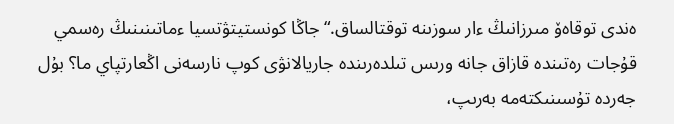ەندى توقاەۆ مىرزانىڭ ءار سوزىنە توقتالساق.“جاڭا كونستيتۋتسيا ءماتىنىنىڭ رەسمي قۇجات رەتىندە قازاق جانە ورىس تىلدەرىندە جاريالانۋى كوپ نارسەنى اڭعارتپاي ما؟ بۇل جەردە تۇسىنىكتەمە بەرىپ،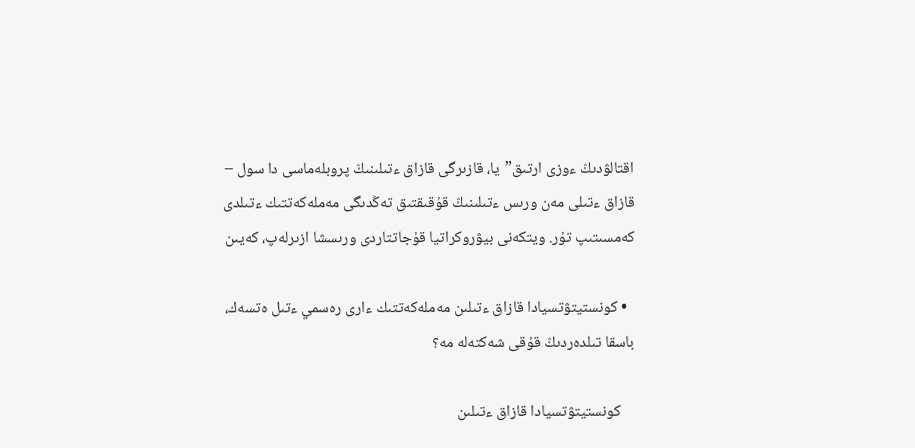اقتالۋدىڭ ءوزى ارتىق”يا، قازىرگى قازاق ءتىلىنىڭ پروبلەماسى دا سول – قازاق ءتىلى مەن ورىس ءتىلىنىڭ قۇقىقتىق تەڭدىگى مەملەكەتتىك ءتىلدى كەمسىتىپ تۇر. ويتكەنى بيۋروكراتيا قۇجاتتاردى ورىسشا ازىرلەپ، كەيىن

  • كونستيتۋتسيادا قازاق ءتىلىن مەملەكەتتىك ءارى رەسمي ءتىل ەتسەك، باسقا تىلدەردىڭ قۇقى شەكتەلە مە؟

    كونستيتۋتسيادا قازاق ءتىلىن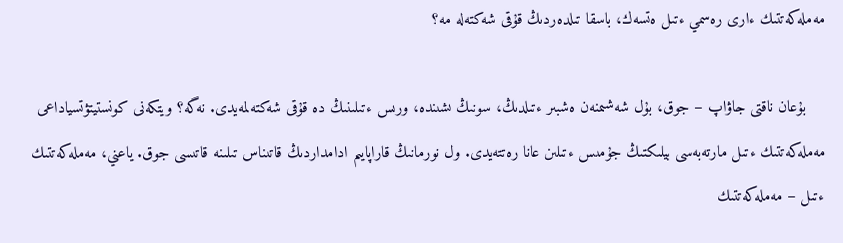مەملەكەتتىك ءارى رەسمي ءتىل ەتسەك، باسقا تىلدەردىڭ قۇقى شەكتەلە مە؟

    بۇعان ناقتى جاۋاپ – جوق، بۇل شەشىمنەن ەشبىر ءتىلدىڭ، سونىڭ ىشىندە، ورىس ءتىلىنىڭ دە قۇقى شەكتەلمەيدى. نەگە؟ ويتكەنى كونستيتۋتسياداعى مەملەكەتتىك ءتىل مارتەبەسى بيلىكتىڭ جۇمىس ءتىلىن عانا رەتتەيدى. ول نورمانىڭ قاراپايىم ادامداردىڭ قاتىناس تىلىنە قاتىسى جوق. ياعني، مەملەكەتتىك ءتىل – مەملەكەتتىك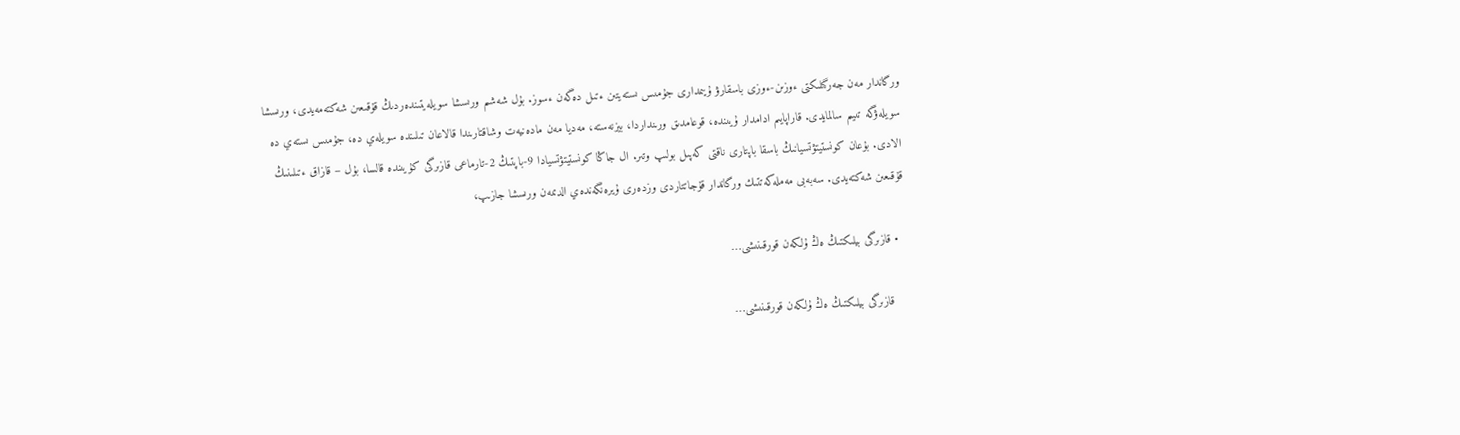ورگاندار مەن جەرگىلىكتى ءوزىن-ءوزى باسقارۋ ۇيىمدارى جۇمىس ىستەيتىن ءتىل دەگەن ءسوز. بۇل شەشىم ورىسشا سويلەيتىندەردىڭ قۇقىعىن شەكتەمەيدى، ورىسشا سويلەۋگە تىيىم سالمايدى. قاراپايىم ادامدار ۇيىندە، قوعامدىق ورىنداردا، بيزنەستە، مەديا مەن مادەنيەت وشاقتارىندا قالاعان تىلىندە سويلەي دە، جۇمىس ىستەي دە الادى. بۇعان كونستيتۋتسيانىڭ باسقا باپتارى ناقتى كەپىل بولىپ وتىر. ال جاڭا كونستيتۋتسيادا 9-باپتىڭ 2-تارماعى قازىرگى كۇيىندە قالسا، بۇل – قازاق ءتىلىنىڭ قۇقىعىن شەكتەيدى. سەبەبى مەملەكەتتىك ورگاندار قۇجاتتاردى وزدەرى ۇيرەنگەندەي الدىمەن ورىسشا جازىپ،

  • قازىرگى بيلىكتىڭ ەڭ ۇلكەن قورقىنىشى…

    قازىرگى بيلىكتىڭ ەڭ ۇلكەن قورقىنىشى…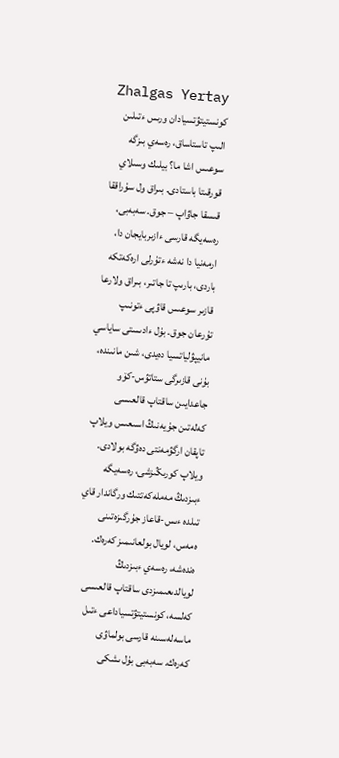Zhalgas Yertay كونستيتۋتسيادان ورىس ءتىلىن الىپ تاستاساق، رەسەي بىزگە سوعىس اشا ما؟ بيلىك وسىلاي قورقىتا باستادى. بىراق ول سۇراققا قىسقا جاۋاپ – جوق. سەبەبى، رەسەيگە قارسى ءازىربايجان دا، ارمەنيا دا نەشە ءتۇرلى ارەكەتكە باردى، بارىپ تا جاتىر، بىراق ولارعا قازىر سوعىس قاۋپى ءتونىپ تۇرعان جوق. بۇل ءادىستى ساياسي مانيپۋلياتسيا دەيدى، شىن مانىندە، بۇنى قازىرگى ستاتۋس-كۆو جاعدايىن ساقتاپ قالعىسى كەلەتىن جۇيەنىڭ اسىعىس ويلاپ تاپقان ارگۋمەنتى دەۋگە بولادى. ويلاپ كورىڭىزشى، رەسەيگە ءبىزدىڭ مەملەكەتتىك ورگاندار قاي تىلدە ءىس-قاعاز جۇرگىزەتىنى ەمەس، لويال بولعانىمىز كەرەك. ەندەشە، رەسەي ءبىزدىڭ لويالدىعىمىزدى ساقتاپ قالعىسى كەلسە، كونستيتۋتسياداعى ءتىل ماسەلەسىنە قارسى بولماۋى كەرەك. سەبەبى بۇل ىشكى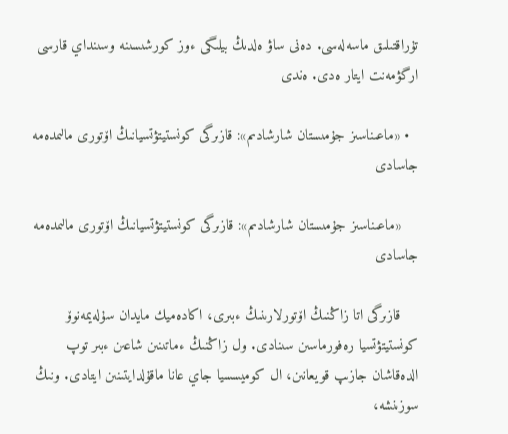تۇراقتىلىق ماسەلەسى. دەنى ساۋ ەلدىڭ بيلىگى ءوز كورشىسىنە وسىنداي قارسى ارگۋمەنت ايتار ەدى. ەندى

  • «ماعىناسىز جۇمىستان شارشادىم»: قازىرگى كونستيتۋتسيانىڭ اۆتورى مالىمدەمە جاسادى

    «ماعىناسىز جۇمىستان شارشادىم»: قازىرگى كونستيتۋتسيانىڭ اۆتورى مالىمدەمە جاسادى

    قازىرگى اتا زاڭنىڭ اۆتورلارىنىڭ ءبىرى، اكادەميك مايدان سۇلەيمەنوۆ كونستيتۋتسيا رەفورماسىن سىنادى. ول زاڭنىڭ ءماتىنىن شاعىن ءبىر توپ الدەقاشان جازىپ قويعانىن، ال كوميسسيا جاي عانا ماقۇلدايتىنىن ايتادى. ونىڭ سوزىنشە،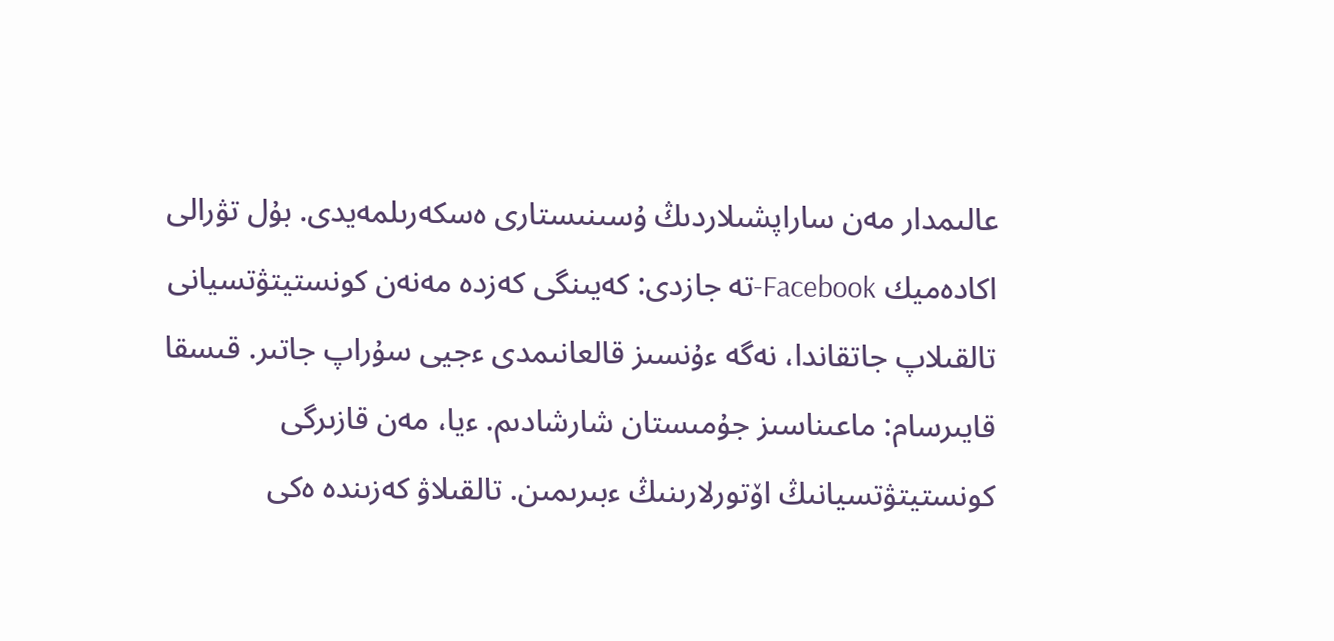عالىمدار مەن ساراپشىلاردىڭ ۇسىنىستارى ەسكەرىلمەيدى. بۇل تۋرالى اكادەميك Facebook-تە جازدى: كەيىنگى كەزدە مەنەن كونستيتۋتسيانى تالقىلاپ جاتقاندا، نەگە ءۇنسىز قالعانىمدى ءجيى سۇراپ جاتىر. قىسقا قايىرسام: ماعىناسىز جۇمىستان شارشادىم. ءيا، مەن قازىرگى كونستيتۋتسيانىڭ اۆتورلارىنىڭ ءبىرىمىن. تالقىلاۋ كەزىندە ەكى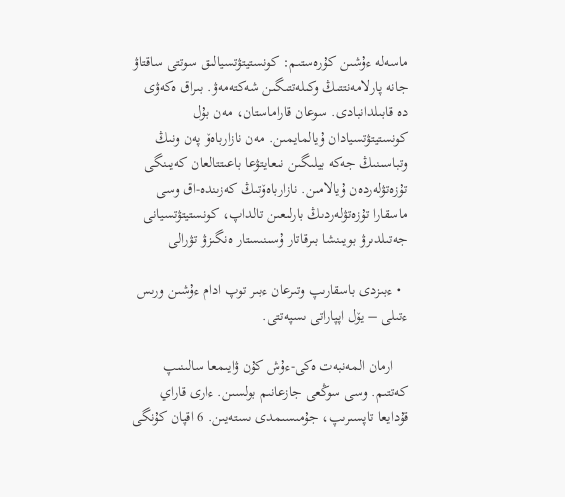ماسەلە ءۇشىن كۇرەستىم: كونستيتۋتسيالىق سوتتى ساقتاۋ جانە پارلامەنتتىڭ وكىلەتتىگىن شەكتەمەۋ. بىراق ەكەۋى دە قابىلدانبادى. سوعان قاراماستان، مەن بۇل كونستيتۋتسيادان ۇيالمايمىن. مەن نازارباەۆ پەن ونىڭ وتباسىنىڭ جەكە بيلىگىن نىعايتۋعا باعىتتالعان كەيىنگى تۇزەتۋلەردەن ۇيالامىن. نازارباەۆتىڭ كەزىندە-اق وسى ماسقارا تۇزەتۋلەردىڭ بارلىعىن تالداپ، كونستيتۋتسيانى جەتىلدىرۋ بويىنشا بىرقاتار ۇسىنىستار ەنگىزۋ تۋرالى

  • ءبىزدى باسقارىپ وتىرعان ءبىر توپ ادام ءۇشىن ورىس ءتىلى – يۆل اپپاراتى ىسپەتتى.

    ارمان المەنبەت ەكى-ءۇش كۇن ۋايىمعا سالىنىپ كەتتىم. وسى سوڭعى جازعانىم بولسىن. ءارى قاراي قۇدايعا تاپسىرىپ، جۇمىسىمدى ىستەيىن. 6 اقپان كۇنگى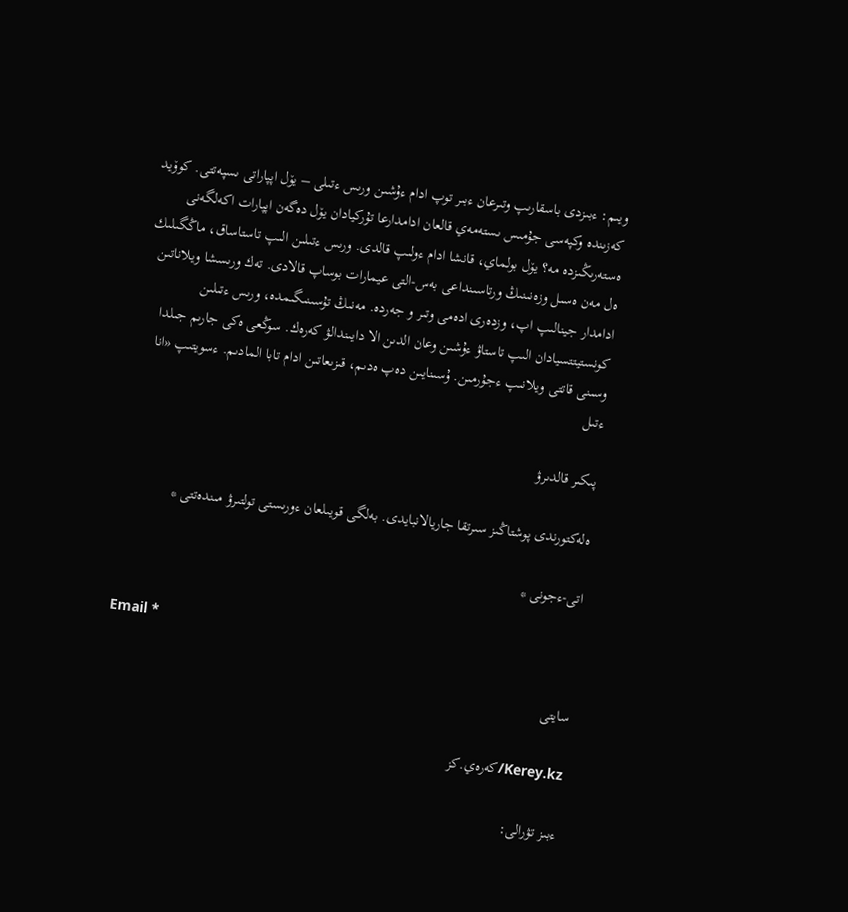ويىم: ءبىزدى باسقارىپ وتىرعان ءبىر توپ ادام ءۇشىن ورىس ءتىلى – يۆل اپپاراتى ىسپەتتى. كوۆيد كەزىندە وكپەسى جۇمىس ىستەمەي قالعان ادامدارعا تۇركيادان يۆل دەگەن اپپارات اكەلگەنى ەستەرىڭىزدە مە؟ يۆل بولماي، قانشا ادام ءولىپ قالدى. ورىس ءتىلىن الىپ تاستاساق، ماڭگىلىك ەل مەن ەسىل وزەنىنىڭ ورتاسىنداعى بەس-التى عيمارات بوساپ قالادى. تەك ورىسشا ويلاناتىن ادامدار جينالىپ اپ، وزدەرى ادەمى وتىر و جەردە. مەنىڭ تۇسىنىگىمدە، ورىس ءتىلىن كونستيتتسيادان الىپ تاستاۋ ءۇشىن وعان الدىن الا دايىندالۋ كەرەك. سوڭعى ەكى جارىم جىلدا وسىنى قاتتى ويلانىپ ءجۇرمىن. ۇسىنايىن دەپ ەدىم، قىزىعاتىن ادام تابا المادىم. ءسويتىپ «انا ءتىل

پىكىر قالدىرۋ

ەلەكتورندى پوشتاڭىز سىرتقا جاريالانبايدى. بەلگى قويىلعان ءورىستى تولتىرۋ مىندەتتى *

اتى-ءجونى *

Email *

سايتى

Kerey.kz/كەرەي.كز

ءبىز تۋرالى: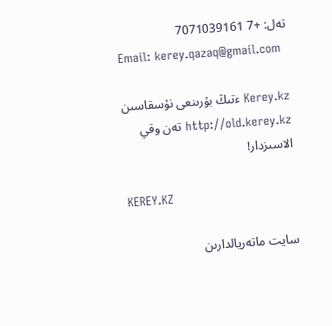تەل: +7 7071039161
Email: kerey.qazaq@gmail.com

Kerey.kz ءتىڭ بۇرىنعى نۇسقاسىن http://old.kerey.kz تەن وقي الاسىزدار!

KEREY.KZ

سايت ماتەريالدارىن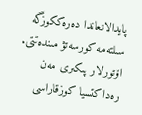پايدالانعاندا دەرەككوزگە سىلتەمە كورسەتۋ مىندەتتى. اۆتورلار پىكىرى مەن رەداكتسيا كوزقاراسى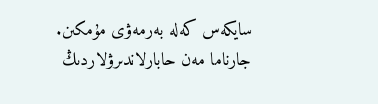سايكەس كەلە بەرمەۋى مۇمكىن. جارناما مەن حابارلاندىرۋلاردىڭ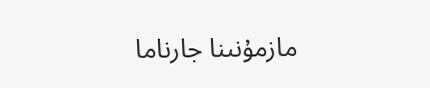مازمۇنىنا جارناما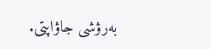بەرۋشى جاۋاپتى.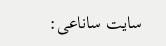سايت ساناعى: